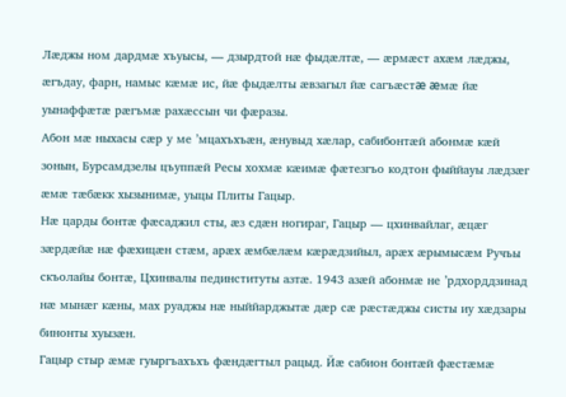Лæджы ном дардмæ хъуысы, — дзырдтой нæ фыдæлтæ, — æрмæст ахæм лæджы, æгъдау, фарн, намыс кæмæ ис, йæ фыдæлты æвзагыл йæ сагъæстæ æмæ йæ уынаффæтæ рæгъмæ рахæссын чи фæразы.
Абон мæ ныхасы сæр у ме ’мцахъхъæн, æнувыд хæлар, сабибонтæй абонмæ кæй зонын, Бурсамдзелы цъуппæй Ресы хохмæ кæимæ фæтезгъо кодтон фыййауы лæдзæг æмæ тæбæкк хызынимæ, уыцы Плиты Гацыр.
Нæ царды бонтæ фæсаджил сты, æз сдæн ногираг, Гацыр — цхинвайлаг, æцæг зæрдæйæ нæ фæхицæн стæм, арæх æмбæлæм кæрæдзийыл, арæх æрымысæм Ручъы скъолайы бонтæ, Цхинвалы пединституты азтæ. 1943 азæй абонмæ не ’рдхорддзинад нæ мынæг кæны, мах руаджы нæ ныййарджытæ дæр сæ рæстæджы систы иу хæдзары бинонты хуызæн.
Гацыр стыр æмæ гуыргъахъхъ фæндæгтыл рацыд. Йæ сабион бонтæй фæстæмæ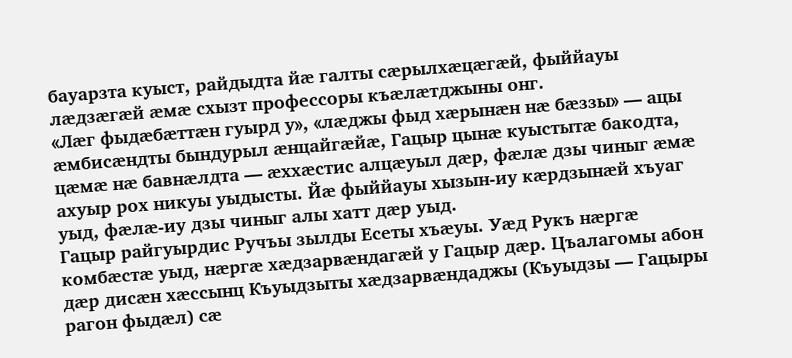бауарзта куыст, райдыдта йæ галты сæрылхæцæгæй, фыййауы лæдзæгæй æмæ схызт профессоры къæлæтджыны онг.
«Лæг фыдæбæттæн гуырд у», «лæджы фыд хæрынæн нæ бæззы» — ацы æмбисæндты бындурыл æнцайгæйæ, Гацыр цынæ куыстытæ бакодта, цæмæ нæ бавнæлдта — æххæстис алцæуыл дæр, фæлæ дзы чиныг æмæ ахуыр рох никуы уыдысты. Йæ фыййауы хызын-иу кæрдзынæй хъуаг уыд, фæлæ-иу дзы чиныг алы хатт дæр уыд.
Гацыр райгуырдис Ручъы зылды Есеты хъæуы. Уæд Рукъ нæргæ комбæстæ уыд, нæргæ хæдзарвæндагæй у Гацыр дæр. Цъалагомы абон дæр дисæн хæссынц Къуыдзыты хæдзарвæндаджы (Къуыдзы — Гацыры рагон фыдæл) сæ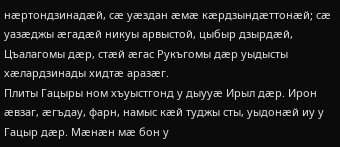нæртондзинадæй, сæ уæздан æмæ кæрдзындæттонæй; сæ уазæджы æгадæй никуы арвыстой, цыбыр дзырдæй, Цъалагомы дæр, стæй æгас Рукъгомы дæр уыдысты хæлардзинады хидтæ аразæг.
Плиты Гацыры ном хъуыстгонд у дыууæ Ирыл дæр. Ирон æвзаг, æгъдау, фарн, намыс кæй туджы сты, уыдонæй иу у Гацыр дæр. Мæнæн мæ бон у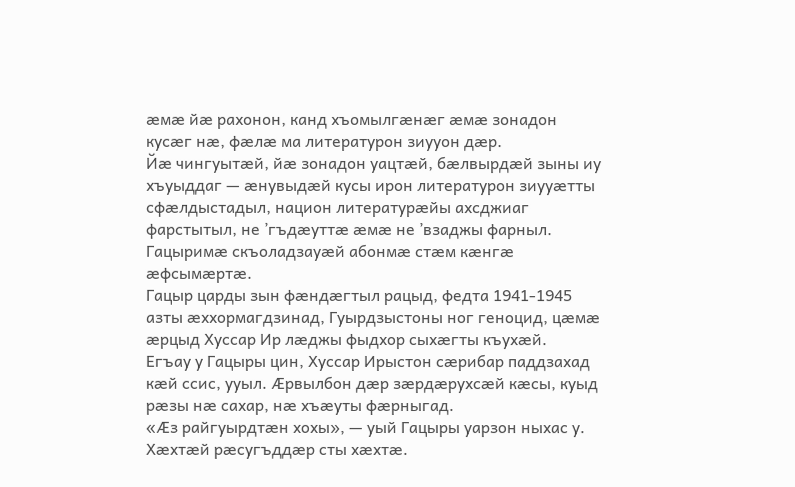æмæ йæ рахонон, канд хъомылгæнæг æмæ зонадон кусæг нæ, фæлæ ма литературон зиууон дæр.
Йæ чингуытæй, йæ зонадон уацтæй, бæлвырдæй зыны иу хъуыддаг — æнувыдæй кусы ирон литературон зиууæтты сфæлдыстадыл, национ литературæйы ахсджиаг фарстытыл, не ’гъдæуттæ æмæ не ’взаджы фарныл.
Гацыримæ скъоладзауæй абонмæ стæм кæнгæ æфсымæртæ.
Гацыр царды зын фæндæгтыл рацыд, федта 1941-1945 азты æххормагдзинад, Гуырдзыстоны ног геноцид, цæмæ æрцыд Хуссар Ир лæджы фыдхор сыхæгты къухæй.
Егъау у Гацыры цин, Хуссар Ирыстон сæрибар паддзахад кæй ссис, ууыл. Æрвылбон дæр зæрдæрухсæй кæсы, куыд рæзы нæ сахар, нæ хъæуты фæрныгад.
«Æз райгуырдтæн хохы», — уый Гацыры уарзон ныхас у.
Хæхтæй рæсугъддæр сты хæхтæ.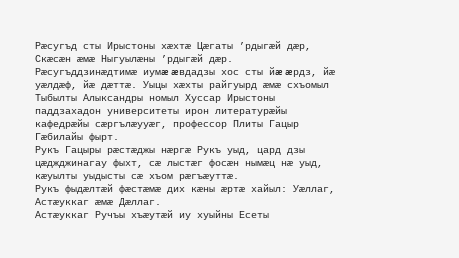Рæсугъд сты Ирыстоны хæхтæ Цæгаты ’рдыгæй дæр, Скæсæн æмæ Ныгуылæны ’рдыгæй дæр. Рæсугъддзинæдтимæ иумæ æвдадзы хос сты йæ æрдз, йæ уæлдæф, йæ дæттæ. Уыцы хæхты райгуырд æмæ схъомыл Тыбылты Алыксандры номыл Хуссар Ирыстоны паддзахадон университеты ирон литературæйы кафедрæйы сæргълæууæг, профессор Плиты Гацыр Гæбилайы фырт.
Рукъ Гацыры рæстæджы нæргæ Рукъ уыд, цард дзы цæджджинагау фыхт, сæ лыстæг фосæн нымæц нæ уыд, кæуылты уыдысты сæ хъом рæгъæуттæ.
Рукъ фыдæлтæй фæстæмæ дих кæны æртæ хайыл: Уæллаг, Астæуккаг æмæ Дæллаг.
Астæуккаг Ручъы хъæутæй иу хуыйны Есеты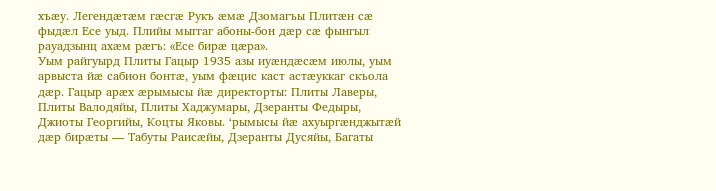хъæу. Легендæтæм гæсгæ Рукъ æмæ Дзомагъы Плитæн сæ фыдæл Есе уыд. Плийы мыггаг абоны-бон дæр сæ фынгыл рауадзынц ахæм рæгъ: «Есе бирæ цæра».
Уым райгуырд Плиты Гацыр 1935 азы иуæндæсæм июлы, уым арвыста йæ сабион бонтæ, уым фæцис каст астæуккаг скъола дæр. Гацыр арæх æрымысы йæ директорты: Плиты Лаверы, Плиты Валодяйы, Плиты Хаджумары, Дзеранты Федыры, Джиоты Георгийы, Коцты Яковы. ‘рымысы йæ ахуыргæнджытæй дæр бирæты — Табуты Раисæйы, Дзеранты Дусяйы, Багаты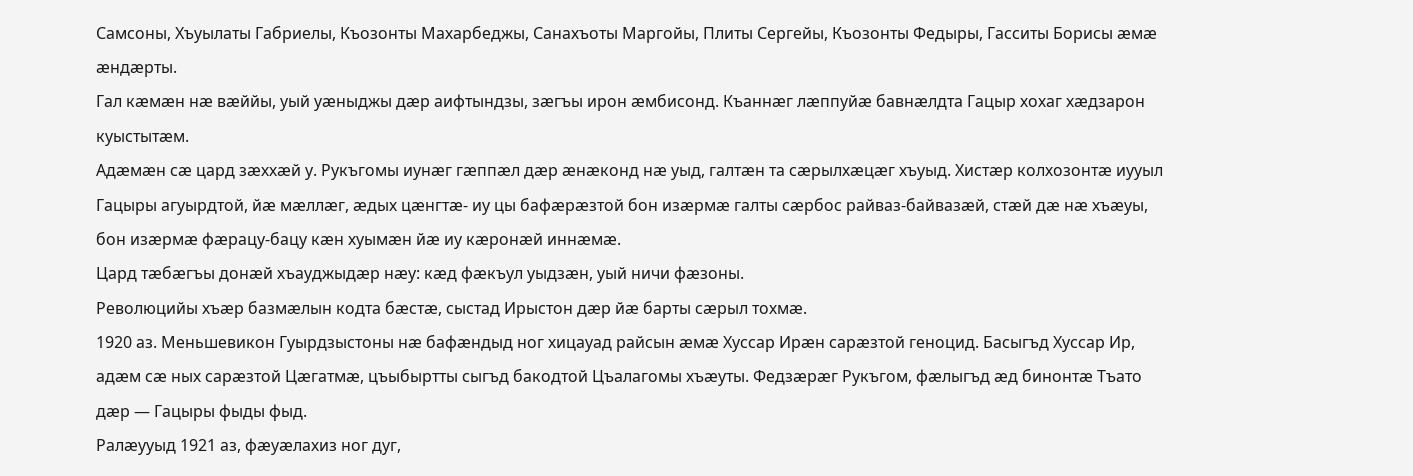Самсоны, Хъуылаты Габриелы, Къозонты Махарбеджы, Санахъоты Маргойы, Плиты Сергейы, Къозонты Федыры, Гасситы Борисы æмæ æндæрты.
Гал кæмæн нæ вæййы, уый уæныджы дæр аифтындзы, зæгъы ирон æмбисонд. Къаннæг лæппуйæ бавнæлдта Гацыр хохаг хæдзарон куыстытæм.
Адæмæн сæ цард зæххæй у. Рукъгомы иунæг гæппæл дæр æнæконд нæ уыд, галтæн та сæрылхæцæг хъуыд. Хистæр колхозонтæ иууыл Гацыры агуырдтой, йæ мæллæг, æдых цæнгтæ- иу цы бафæрæзтой бон изæрмæ галты сæрбос райваз-байвазæй, стæй дæ нæ хъæуы, бон изæрмæ фæрацу-бацу кæн хуымæн йæ иу кæронæй иннæмæ.
Цард тæбæгъы донæй хъауджыдæр нæу: кæд фæкъул уыдзæн, уый ничи фæзоны.
Революцийы хъæр базмæлын кодта бæстæ, сыстад Ирыстон дæр йæ барты сæрыл тохмæ.
1920 аз. Меньшевикон Гуырдзыстоны нæ бафæндыд ног хицауад райсын æмæ Хуссар Ирæн сарæзтой геноцид. Басыгъд Хуссар Ир, адæм сæ ных сарæзтой Цæгатмæ, цъыбыртты сыгъд бакодтой Цъалагомы хъæуты. Федзæрæг Рукъгом, фæлыгъд æд бинонтæ Тъато дæр — Гацыры фыды фыд.
Ралæууыд 1921 аз, фæуæлахиз ног дуг,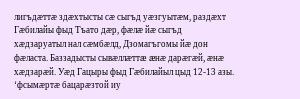лигъдæттæ здæхтысты сæ сыгъд уæзгуытæм, раздæхт Гæбилайы фыд Тъато дæр, фæлæ йæ сыгъд хæдзаруатыл нал сæмбæлд, Дзомагъгомы йæ дон фæласта. Баззадысты сывæллæттæ æнæ дарæгæй, æнæ хæдзарæй. Уæд Гацыры фыд Гæбилайыл цыд 12-13 азы. ‘фсымæртæ бацарæзтой иу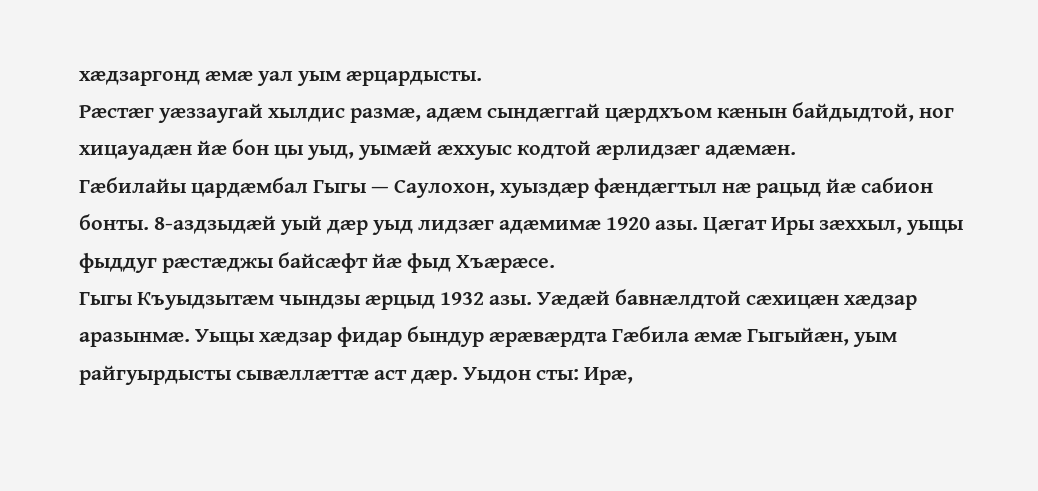хæдзаргонд æмæ уал уым æрцардысты.
Рæстæг уæззаугай хылдис размæ, адæм сындæггай цæрдхъом кæнын байдыдтой, ног хицауадæн йæ бон цы уыд, уымæй æххуыс кодтой æрлидзæг адæмæн.
Гæбилайы цардæмбал Гыгы — Саулохон, хуыздæр фæндæгтыл нæ рацыд йæ сабион бонты. 8-аздзыдæй уый дæр уыд лидзæг адæмимæ 1920 азы. Цæгат Иры зæххыл, уыцы фыддуг рæстæджы байсæфт йæ фыд Хъæрæсе.
Гыгы Къуыдзытæм чындзы æрцыд 1932 азы. Уæдæй бавнæлдтой сæхицæн хæдзар аразынмæ. Уыцы хæдзар фидар бындур æрæвæрдта Гæбила æмæ Гыгыйæн, уым райгуырдысты сывæллæттæ аст дæр. Уыдон сты: Ирæ,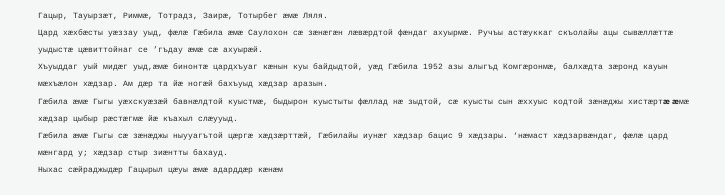Гацыр, Тауырзæт, Риммæ, Тотрадз, Заирæ, Тотырбег æмæ Ляля.
Цард хæхбæсты уæззау уыд, фæлæ Гæбила æмæ Саулохон сæ зæнæгæн лæвæрдтой фæндаг ахуырмæ. Ручъы астæуккаг скъолайы ацы сывæллæттæ уыдыстæ цæвиттойнаг се ’гъдау æмæ сæ ахуырæй.
Хъуыддаг уый мидæг уыд,æмæ бинонтæ цардхъуаг кæнын куы байдыдтой, уæд Гæбила 1952 азы алыгъд Комгæронмæ, балхæдта зæронд кауын мæхъæлон хæдзар. Ам дæр та йæ ногæй бахъуыд хæдзар аразын.
Гæбила æмæ Гыгы уæхскуæзæй бавнæлдтой куыстмæ, быдырон куыстыты фæллад нæ зыдтой, сæ куысты сын æххуыс кодтой зæнæджы хистæртæ æмæ хæдзар цыбыр рæстæгмæ йæ къахыл слæууыд.
Гæбила æмæ Гыгы сæ зæнæджы ныууагътой цæргæ хæдзæрттæй, Гæбилайы иунæг хæдзар бацис 9 хæдзары. ‘нæмаст хæдзарвæндаг, фæлæ цард мæнгард у; хæдзар стыр зиæнтты бахауд.
Ныхас сæйраджыдæр Гацырыл цæуы æмæ адарддæр кæнæм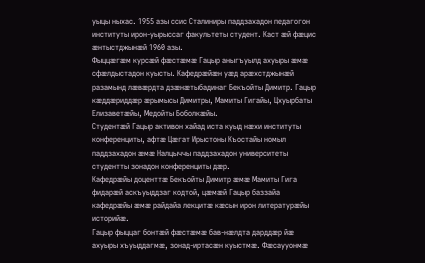уыцы ныхас. 1955 азы ссис Сталиниры паддзахадон педагогон институты ирон-уырыссаг факультеты студент. Каст æй фæцис æнтыстджынæй 1960 азы.
Фыццæгæм курсæй фæстæмæ Гацыр аныгъуылд ахуыры æмæ сфæлдыстадон куысты. Кафедрæйæн уæд арæхстджынæй разамынд лæвæрдта дзæнæтыбадинаг Бекъойты Димитр. Гацыр кæддæриддæр æрымысы Димитры, Мамиты Гигайы, Цхуырбаты Елизаветæйы, Медойты Боболкæйы.
Студентæй Гацыр активон хайад иста куыд нæхи институты конференциты, афтæ Цæгат Ирыстоны Къостайы номыл паддзахадон æмæ Налцыччы паддзахадон университеты студентты зонадон конференциты дæр.
Кафедрæйы доценттæ Бекъойты Димитр æмæ Мамиты Гига фидарæй аскъуыддзаг кодтой, цæмæй Гацыр баззайа кафедрæйы æмæ райдайа лекцитæ кæсын ирон литературæйы историйæ.
Гацыр фыццаг бонтæй фæстæмæ бав-нæлдта дарддæр йæ ахуыры хъуыддагмæ, зонад-иртасæн куыстмæ. Фæсаууонмæ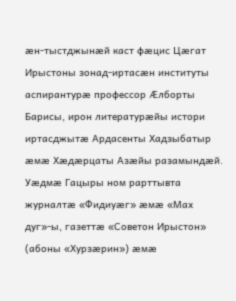æн-тыстджынæй каст фæцис Цæгат Ирыстоны зонад-иртасæн институты аспирантурæ профессор Ӕлборты Барисы, ирон литературæйы истори иртасджытæ Ардасенты Хадзыбатыр æмæ Хæдæрцаты Азæйы разамындæй.
Уæдмæ Гацыры ном рарттывта журналтæ «Фидиуæг» æмæ «Мах дуг»-ы, газеттæ «Советон Ирыстон» (абоны «Хурзæрин») æмæ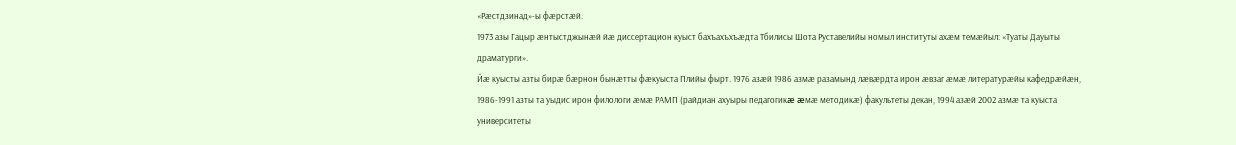«Рæстдзинад»-ы фæрстæй.
1973 азы Гацыр æнтыстджынæй йæ диссертацион куыст бахъахъхъæдта Тбилисы Шота Руставелийы номыл институты ахæм темæйыл: «Туаты Дауыты драматурги».
Йæ куысты азты бирæ бæрнон бынæтты фæкуыста Плийы фырт. 1976 азæй 1986 азмæ разамынд лæвæрдта ирон æвзаг æмæ литературæйы кафедрæйæн, 1986-1991 азты та уыдис ирон филологи æмæ РАМП (райдиан ахуыры педагогикæ æмæ методикæ) факультеты декан, 1994 азæй 2002 азмæ та куыста университеты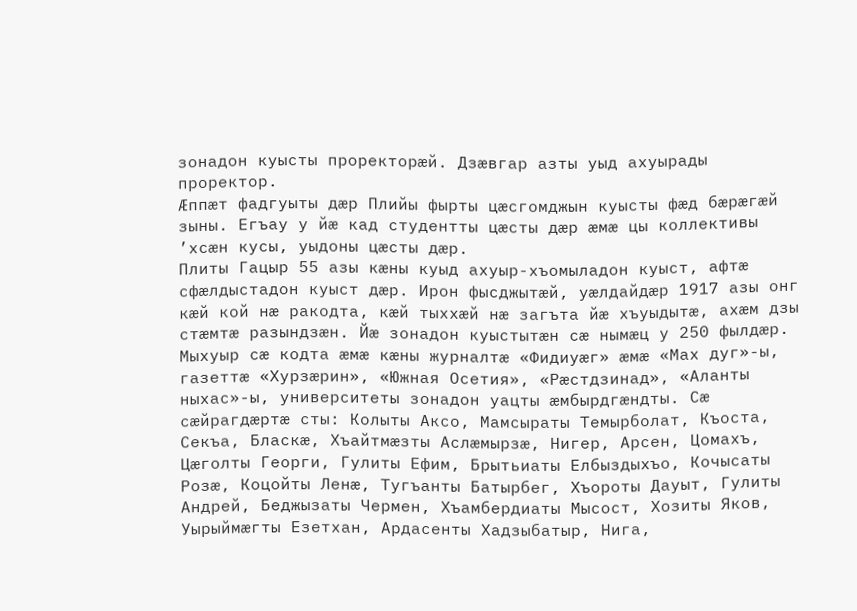зонадон куысты проректорæй. Дзæвгар азты уыд ахуырады проректор.
Ӕппæт фадгуыты дæр Плийы фырты цæсгомджын куысты фæд бæрæгæй зыны. Егъау у йæ кад студентты цæсты дæр æмæ цы коллективы ’хсæн кусы, уыдоны цæсты дæр.
Плиты Гацыр 55 азы кæны куыд ахуыр-хъомыладон куыст, афтæ сфæлдыстадон куыст дæр. Ирон фысджытæй, уæлдайдæр 1917 азы онг кæй кой нæ ракодта, кæй тыххæй нæ загъта йæ хъуыдытæ, ахæм дзы стæмтæ разындзæн. Йæ зонадон куыстытæн сæ нымæц у 250 фылдæр. Мыхуыр сæ кодта æмæ кæны журналтæ «Фидиуæг» æмæ «Мах дуг»-ы, газеттæ «Хурзæрин», «Южная Осетия», «Рæстдзинад», «Аланты ныхас»-ы, университеты зонадон уацты æмбырдгæндты. Сæ сæйрагдæртæ сты: Колыты Аксо, Мамсыраты Темырболат, Къоста, Секъа, Бласкæ, Хъайтмæзты Аслæмырзæ, Нигер, Арсен, Цомахъ, Цæголты Георги, Гулиты Ефим, Брытьиаты Елбыздыхъо, Кочысаты Розæ, Коцойты Ленæ, Тугъанты Батырбег, Хъороты Дауыт, Гулиты Андрей, Беджызаты Чермен, Хъамбердиаты Мысост, Хозиты Яков, Уырыймæгты Езетхан, Ардасенты Хадзыбатыр, Нига,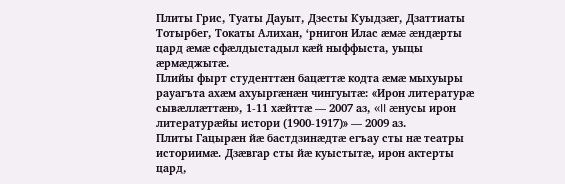Плиты Грис, Туаты Дауыт, Дзесты Куыдзæг, Дзаттиаты Тотырбег, Токаты Алихан, ‘рнигон Илас æмæ æндæрты цард æмæ сфæлдыстадыл кæй ныффыста, уыцы æрмæджытæ.
Плийы фырт студенттæн бацæттæ кодта æмæ мыхуыры рауагъта ахæм ахуыргæнæн чингуытæ: «Ирон литературæ сывæллæттæн», 1-11 хæйттæ — 2007 аз, «II æнусы ирон литературæйы истори (1900-1917)» — 2009 аз.
Плиты Гацырæн йæ бастдзинæдтæ егъау сты нæ театры историимæ. Дзæвгар сты йæ куыстытæ, ирон актерты цард,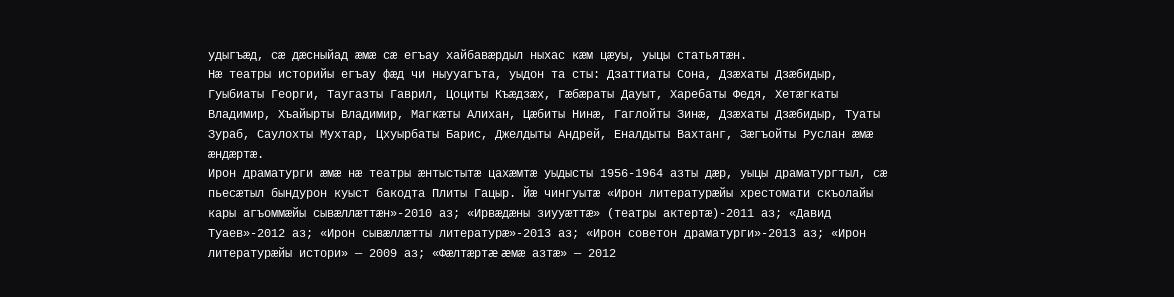удыгъæд, сæ дæсныйад æмæ сæ егъау хайбавæрдыл ныхас кæм цæуы, уыцы статьятæн.
Нæ театры историйы егъау фæд чи ныууагъта, уыдон та сты: Дзаттиаты Сона, Дзæхаты Дзæбидыр, Гуыбиаты Георги, Таугазты Гаврил, Цоциты Къæдзæх, Гæбæраты Дауыт, Харебаты Федя, Хетæгкаты Владимир, Хъайырты Владимир, Магкæты Алихан, Цæбиты Нинæ, Гаглойты Зинæ, Дзæхаты Дзæбидыр, Туаты Зураб, Саулохты Мухтар, Цхуырбаты Барис, Джелдыты Андрей, Еналдыты Вахтанг, Зæгъойты Руслан æмæ æндæртæ.
Ирон драматурги æмæ нæ театры æнтыстытæ цахæмтæ уыдысты 1956-1964 азты дæр, уыцы драматургтыл, сæ пьесæтыл бындурон куыст бакодта Плиты Гацыр. Йæ чингуытæ «Ирон литературæйы хрестомати скъолайы кары агъоммæйы сывæллæттæн»-2010 аз; «Ирвæдæны зиууæттæ» (театры актертæ)-2011 аз; «Давид Туаев»-2012 аз; «Ирон сывæллæтты литературæ»-2013 аз; «Ирон советон драматурги»-2013 аз; «Ирон литературæйы истори» — 2009 аз; «Фæлтæртæ æмæ азтæ» — 2012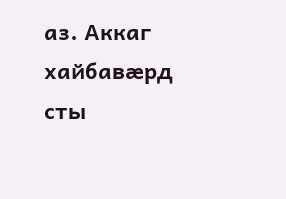аз. Аккаг хайбавæрд сты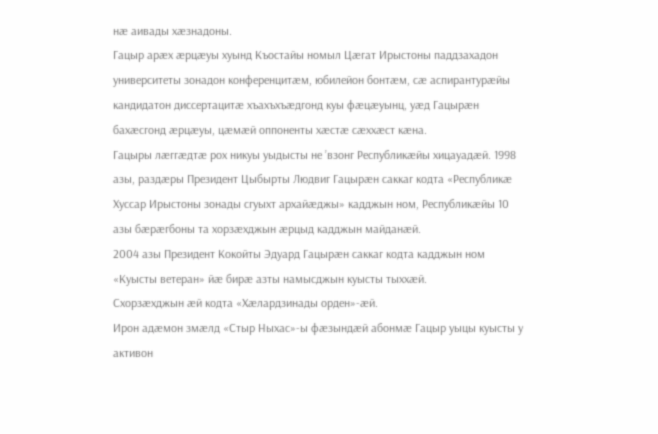нæ аивады хæзнадоны.
Гацыр арæх æрцæуы хуынд Къостайы номыл Цæгат Ирыстоны паддзахадон университеты зонадон конференцитæм, юбилейон бонтæм, сæ аспирантурæйы кандидатон диссертацитæ хъахъхъæдгонд куы фæцæуынц, уæд Гацырæн бахæсгонд æрцæуы, цæмæй оппоненты хæстæ сæххæст кæна.
Гацыры лæггæдтæ рох никуы уыдысты не ’взонг Республикæйы хицауадæй. 1998 азы, раздæры Президент Цыбырты Людвиг Гацырæн саккаг кодта «Республикæ Хуссар Ирыстоны зонады сгуыхт архайæджы» кадджын ном, Республикæйы 10 азы бæрæгбоны та хорзæхджын æрцыд кадджын майданæй.
2004 азы Президент Кокойты Эдуард Гацырæн саккаг кодта кадджын ном «Куысты ветеран» йæ бирæ азты намысджын куысты тыххæй.
Схорзæхджын æй кодта «Хæлардзинады орден»-æй.
Ирон адæмон змæлд «Стыр Ныхас»-ы фæзындæй абонмæ Гацыр уыцы куысты у активон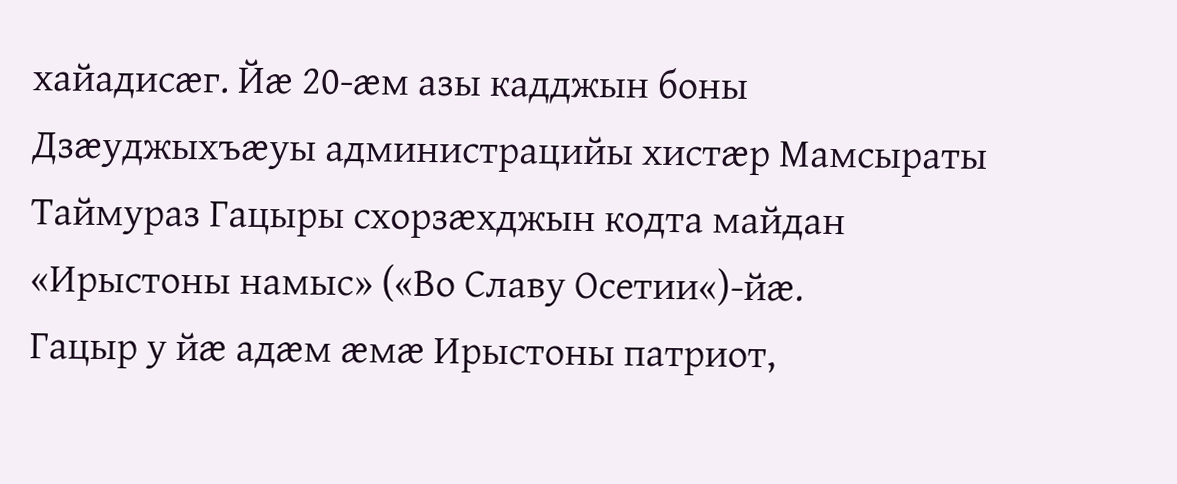хайадисæг. Йæ 20-æм азы кадджын боны Дзæуджыхъæуы администрацийы хистæр Мамсыраты Таймураз Гацыры схорзæхджын кодта майдан «Ирыстоны намыс» («Во Славу Осетии«)-йæ.
Гацыр у йæ адæм æмæ Ирыстоны патриот,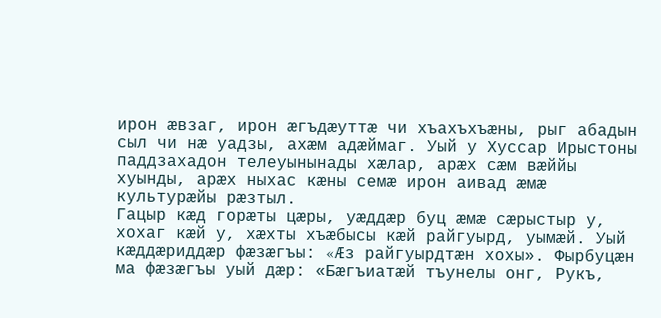ирон æвзаг, ирон æгъдæуттæ чи хъахъхъæны, рыг абадын сыл чи нæ уадзы, ахæм адæймаг. Уый у Хуссар Ирыстоны паддзахадон телеуынынады хæлар, арæх сæм вæййы хуынды, арæх ныхас кæны семæ ирон аивад æмæ культурæйы рæзтыл.
Гацыр кæд горæты цæры, уæддæр буц æмæ сæрыстыр у, хохаг кæй у, хæхты хъæбысы кæй райгуырд, уымæй. Уый кæддæриддæр фæзæгъы: «Æз райгуырдтæн хохы». Фырбуцæн ма фæзæгъы уый дæр: «Бæгъиатæй тъунелы онг, Рукъ,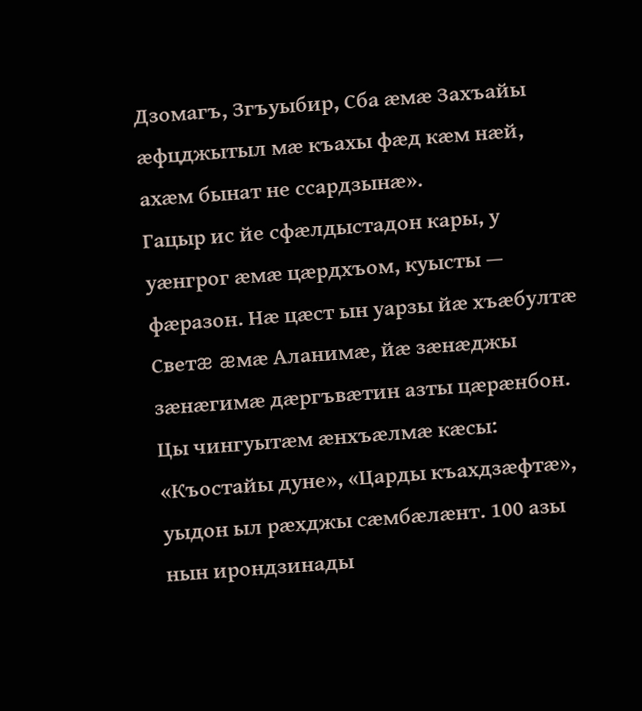Дзомагъ, Згъуыбир, Сба æмæ Захъайы æфцджытыл мæ къахы фæд кæм нæй, ахæм бынат не ссардзынæ».
Гацыр ис йе сфæлдыстадон кары, у уæнгрог æмæ цæрдхъом, куысты — фæразон. Нæ цæст ын уарзы йæ хъæбултæ Светæ æмæ Аланимæ, йæ зæнæджы зæнæгимæ дæргъвæтин азты цæрæнбон.
Цы чингуытæм æнхъæлмæ кæсы: «Къостайы дуне», «Царды къахдзæфтæ», уыдон ыл рæхджы сæмбæлæнт. 100 азы нын ирондзинады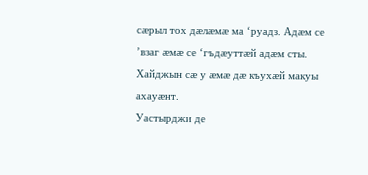сæрыл тох дæлæмæ ма ‘руадз. Адæм се ’взаг æмæ се ‘гъдæуттæй адæм сты. Хайджын сæ у æмæ дæ къухæй макуы ахауæнт.
Уастырджи де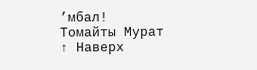’мбал!
Томайты Мурат
↑ Наверх